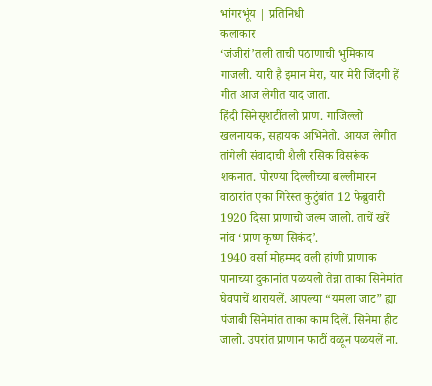भांगरभूंय | प्रतिनिधी
कलाकार
‘जंजीरां’तली ताची पठाणाची भुमिकाय गाजली. यारी है इमान मेरा, यार मेरी जिंदगी हें गीत आज लेगीत याद जाता.
हिंदी सिनेसृशटींतलो प्राण. गाजिल्लो खलनायक, सहायक अभिनेतो. आयज लेगीत तांगेली संवादाची शैली रसिक विसरूंक शकनात. पोरण्या दिल्लीच्या बल्लीमारन वाठारांत एका गिरेस्त कुटुंबांत 12 फेब्रुवारी 1920 दिसा प्राणाचो जल्म जालो. ताचें खरें नांव ‘प्राण कृष्ण सिकंद’.
1940 वर्सा मोहम्मद वली हांणी प्राणाक पानाच्या दुकानांत पळयलो तेन्ना ताका सिनेमांत घेवपाचें थारायलें. आपल्या “यमला जाट” ह्या पंजाबी सिनेमांत ताका काम दिलें. सिनेमा हीट जालो. उपरांत प्राणान फाटीं वळून पळयलें ना.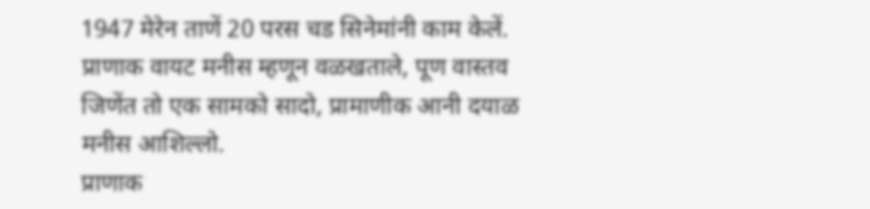1947 मेरेन ताणें 20 परस चड सिनेमांनी काम केलें. प्राणाक वायट मनीस म्हणून वळखताले, पूण वास्तव जिणेंत तो एक सामको सादो, प्रामाणीक आनी दयाळ मनीस आशिल्लो.
प्राणाक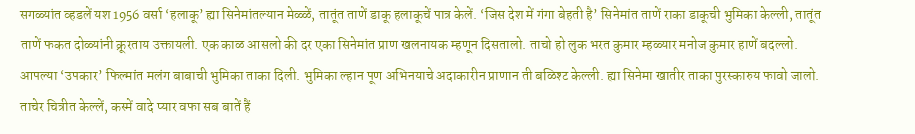सगळ्यांत व्हडलें यश 1956 वर्सा ‘हलाकू’ ह्या सिनेमांतल्यान मेळ्ळें, तातूंत ताणें डाकू हलाकूचें पात्र केलें. ‘जिस देश में गंगा बेहती है’ सिनेमांत ताणें राका डाकूची भुमिका केल्ली, तातूंत ताणें फकत दोळ्यांनी क्रूरताय उक्तायली. एक काळ आसलो की दर एका सिनेमांत प्राण खलनायक म्हणून दिसतालो. ताचो हो लुक भरत कुमार म्हळ्यार मनोज कुमार हाणें बदल्लो. आपल्या ‘उपकार’ फिल्मांत मलंग बाबाची भुमिका ताका दिली. भुमिका ल्हान पूण अभिनयाचे अदाकारीन प्राणान ती बळिश्ट केल्ली. ह्या सिनेमा खातीर ताका पुरस्कारुय फावो जालो. ताचेर चित्रीत केल्लें, कस्में वादे प्यार वफा सब बातें हैं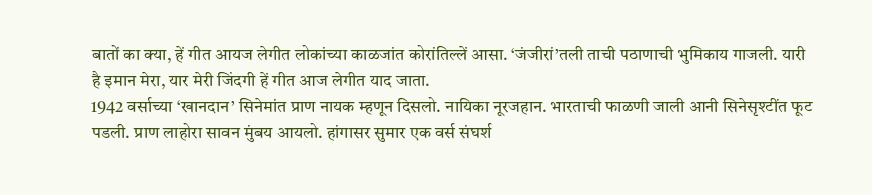बातों का क्या, हें गीत आयज लेगीत लोकांच्या काळजांत कोरांतिल्लें आसा. ‘जंजीरां’तली ताची पठाणाची भुमिकाय गाजली. यारी है इमान मेरा, यार मेरी जिंदगी हें गीत आज लेगीत याद जाता.
1942 वर्साच्या ‘खानदान’ सिनेमांत प्राण नायक म्हणून दिसलो. नायिका नूरजहान. भारताची फाळणी जाली आनी सिनेसृश्टींत फूट पडली. प्राण लाहोरा सावन मुंबय आयलो. हांगासर सुमार एक वर्स संघर्श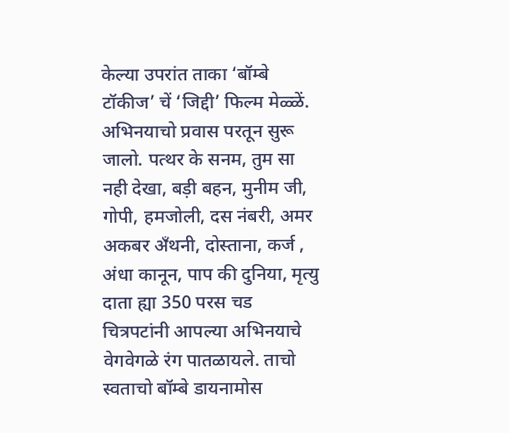केल्या उपरांत ताका ‘बॉम्बे टॉकीज’ चें ‘जिद्दी’ फिल्म मेळ्ळें. अभिनयाचो प्रवास परतून सुरू जालो. पत्थर के सनम, तुम सा नही देखा, बड़ी बहन, मुनीम जी, गोपी, हमजोली, दस नंबरी, अमर अकबर अँथनी, दोस्ताना, कर्ज , अंधा कानून, पाप की दुनिया, मृत्यु दाता ह्या 350 परस चड चित्रपटांनी आपल्या अभिनयाचे वेगवेगळे रंग पातळायले. ताचो स्वताचो बॉम्बे डायनामोस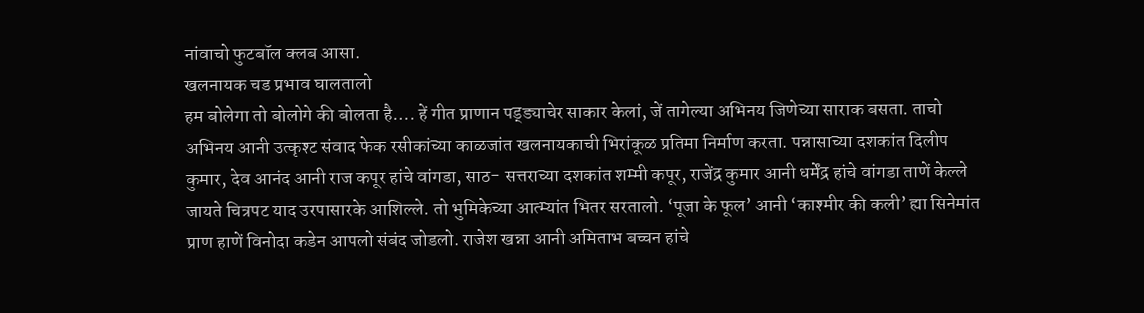नांवाचो फुटबॉल क्लब आसा.
खलनायक चड प्रभाव घालतालो
हम बोलेगा तो बोलोगे की बोलता है…. हें गीत प्राणान पड्ड्याचेर साकार केलां, जें तागेल्या अभिनय जिणेच्या साराक बसता. ताचो अभिनय आनी उत्कृश्ट संवाद फेक रसीकांच्या काळजांत खलनायकाची भिरांकूळ प्रतिमा निर्माण करता. पन्नासाच्या दशकांत दिलीप कुमार, देव आनंद आनी राज कपूर हांचे वांगडा, साठ- सत्तराच्या दशकांत शम्मी कपूर, राजेंद्र कुमार आनी धर्मेंद्र हांचे वांगडा ताणें केल्ले जायते चित्रपट याद उरपासारके आशिल्ले. तो भुमिकेच्या आत्म्यांत भितर सरतालो. ‘पूजा के फूल’ आनी ‘काश्मीर की कली’ ह्या सिनेमांत प्राण हाणें विनोदा कडेन आपलो संबंद जोडलो. राजेश खन्ना आनी अमिताभ बच्चन हांचे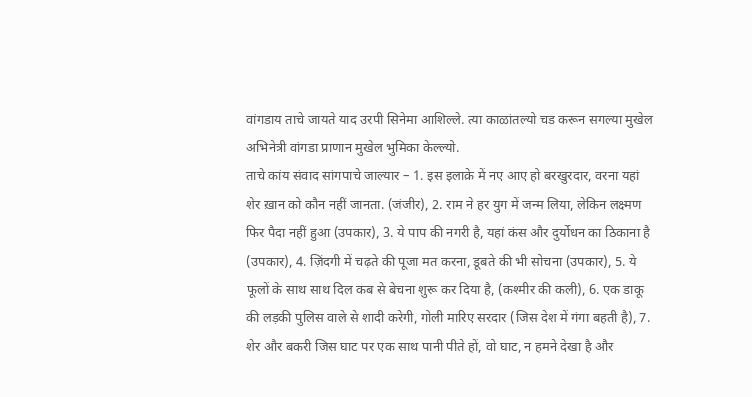वांगडाय ताचे जायते याद उरपी सिनेमा आशिल्ले. त्या काळांतल्यो चड करून सगल्या मुखेल अभिनेत्री वांगडा प्राणान मुखेल भुमिका केल्ल्यो.
ताचे कांय संवाद सांगपाचे जाल्यार – 1. इस इलाक़े में नए आए हो बरखुरदार, वरना यहां शेर ख़ान को कौन नहीं जानता. (जंजीर), 2. राम ने हर युग में जन्म लिया, लेकिन लक्ष्मण फिर पैदा नहीं हुआ (उपकार), 3. ये पाप की नगरी है, यहां कंस और दुर्योधन का ठिकाना है (उपकार), 4. ज़िंदगी में चढ़ते की पूजा मत करना, डूबते की भी सोचना (उपकार), 5. ये फूलों के साथ साथ दिल कब से बेचना शुरू कर दिया है, (कश्मीर की कली), 6. एक डाकू की लड़की पुलिस वाले से शादी करेगी, गोली मारिए सरदार (जिस देश में गंगा बहती है), 7. शेर और बकरी जिस घाट पर एक साथ पानी पीते हों, वो घाट, न हमने देखा है और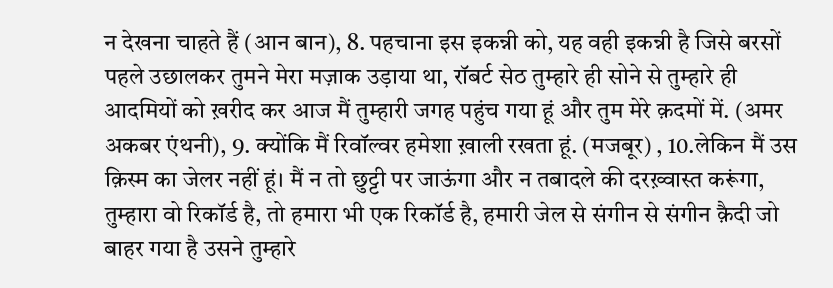न देखना चाहते हैं (आन बान), 8. पहचाना इस इकन्नी को, यह वही इकन्नी है जिसे बरसों पहले उछालकर तुमने मेरा मज़ाक उड़ाया था, रॉबर्ट सेठ तुम्हारे ही सोने से तुम्हारे ही आदमियों को ख़रीद कर आज मैं तुम्हारी जगह पहुंच गया हूं और तुम मेरे क़दमों में. (अमर अकबर एंथनी), 9. क्योंकि मैं रिवॉल्वर हमेशा ख़ाली रखता हूं. (मजबूर) , 10.लेकिन मैं उस क़िस्म का जेलर नहीं हूं। मैं न तो छुट्टी पर जाऊंगा और न तबादले की दरख़्वास्त करूंगा, तुम्हारा वो रिकॉर्ड है, तो हमारा भी एक रिकॉर्ड है, हमारी जेल से संगीन से संगीन क़ैदी जो बाहर गया है उसने तुम्हारे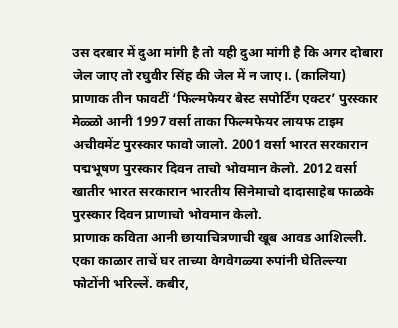उस दरबार में दुआ मांगी है तो यही दुआ मांगी है कि अगर दोबारा जेल जाए तो रघुवीर सिंह की जेल में न जाए।. (कालिया)
प्राणाक तीन फावटीं ‘फिल्मफेयर बेस्ट सपोर्टिंग एक्टर’ पुरस्कार मेळ्ळो आनी 1997 वर्सा ताका फिल्मफेयर लायफ टाइम अचीवमेंट पुरस्कार फावो जालो. 2001 वर्सा भारत सरकारान पद्मभूषण पुरस्कार दिवन ताचो भोवमान केलो. 2012 वर्सा खातीर भारत सरकारान भारतीय सिनेमाचो दादासाहेब फाळके पुरस्कार दिवन प्राणाचो भोवमान केलो.
प्राणाक कविता आनी छायाचित्रणाची खूब आवड आशिल्ली. एका काळार ताचें घर ताच्या वेगवेगळ्या रुपांनी घेतिल्ल्या फोटोंनी भरिल्लें. कबीर,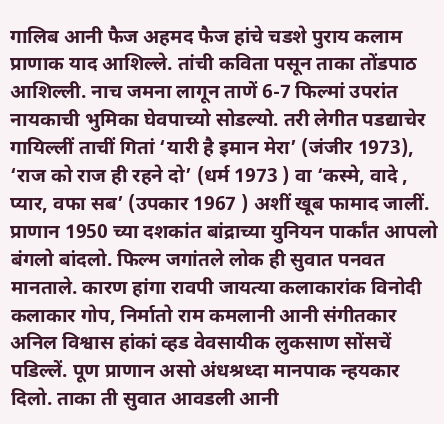गालिब आनी फैज अहमद फैज हांचे चडशे पुराय कलाम प्राणाक याद आशिल्ले. तांची कविता पसून ताका तोंडपाठ आशिल्ली. नाच जमना लागून ताणें 6-7 फिल्मां उपरांत नायकाची भुमिका घेवपाच्यो सोडल्यो. तरी लेगीत पडद्याचेर गायिल्लीं ताचीं गितां ‘यारी है इमान मेरा’ (जंजीर 1973), ‘राज को राज ही रहने दो’ (धर्म 1973 ) वा ‘कस्मे, वादे , प्यार, वफा सब’ (उपकार 1967 ) अशीं खूब फामाद जालीं.
प्राणान 1950 च्या दशकांत बांद्राच्या युनियन पार्कांत आपलो बंगलो बांदलो. फिल्म जगांतले लोक ही सुवात पनवत मानताले. कारण हांगा रावपी जायत्या कलाकारांक विनोदी कलाकार गोप, निर्मातो राम कमलानी आनी संगीतकार अनिल विश्वास हांकां व्हड वेवसायीक लुकसाण सोंसचें पडिल्लें. पूण प्राणान असो अंधश्रध्दा मानपाक न्हयकार दिलो. ताका ती सुवात आवडली आनी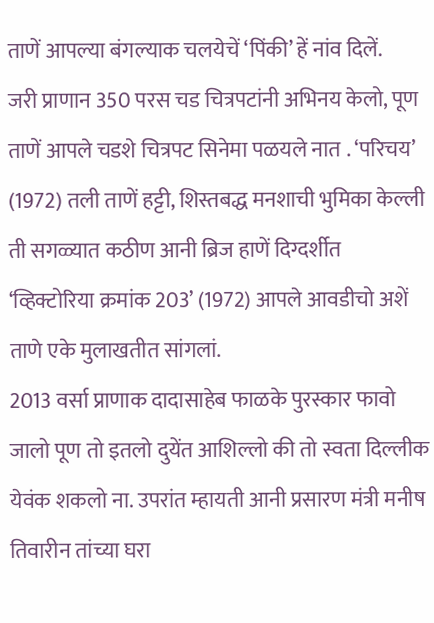ताणें आपल्या बंगल्याक चलयेचें ‘पिंकी’ हें नांव दिलें.
जरी प्राणान 350 परस चड चित्रपटांनी अभिनय केलो, पूण ताणें आपले चडशे चित्रपट सिनेमा पळयले नात . ‘परिचय’ (1972) तली ताणें हट्टी, शिस्तबद्ध मनशाची भुमिका केल्ली ती सगळ्यात कठीण आनी ब्रिज हाणें दिग्दर्शीत ‘व्हिक्टोरिया क्रमांक 203’ (1972) आपले आवडीचो अशें ताणे एके मुलाखतीत सांगलां.
2013 वर्सा प्राणाक दादासाहेब फाळके पुरस्कार फावो जालो पूण तो इतलो दुयेंत आशिल्लो की तो स्वता दिल्लीक येवंक शकलो ना. उपरांत म्हायती आनी प्रसारण मंत्री मनीष तिवारीन तांच्या घरा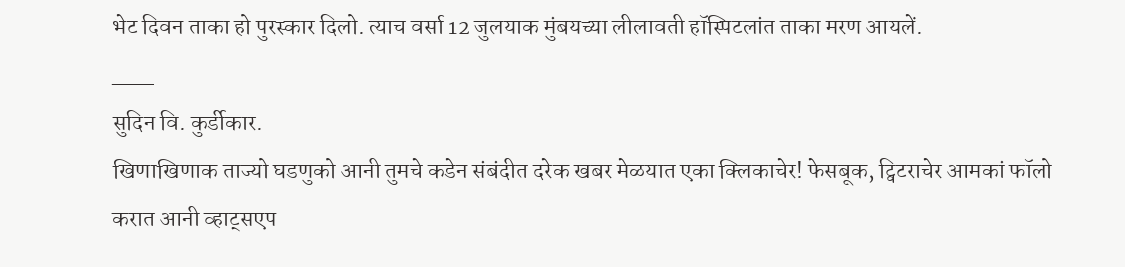भेट दिवन ताका हो पुरस्कार दिलो. त्याच वर्सा 12 जुलयाक मुंबयच्या लीलावती हॉस्पिटलांत ताका मरण आयलें.
___
सुदिन वि. कुर्डीकार.
खिणाखिणाक ताज्यो घडणुको आनी तुमचे कडेन संबंदीत दरेक खबर मेळयात एका क्लिकाचेर! फेसबूक, ट्विटराचेर आमकां फॉलो करात आनी व्हाट्सएप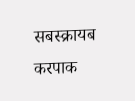सबस्क्रायब करपाक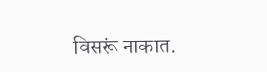विसरूं नाकात.